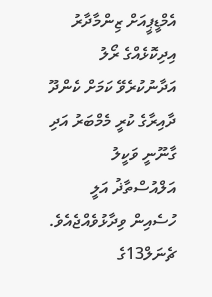އެމްޑީޕީއަށް ޒިންމާދާރު އިދިކޮޅެއްގެ ރޯލު އަދާނުކުރެވޭ ކަމަށް ކެންދޫ ދާއިރާގެ ކުރީ މެމްބަރު އަދި ގާނޫނީ ވަކީލު އަލްއުސްތާޛު އަލީ ހުސެއިން ވިދާޅުވެއްޖެއެވެ.
ޗެނަލް13ގެ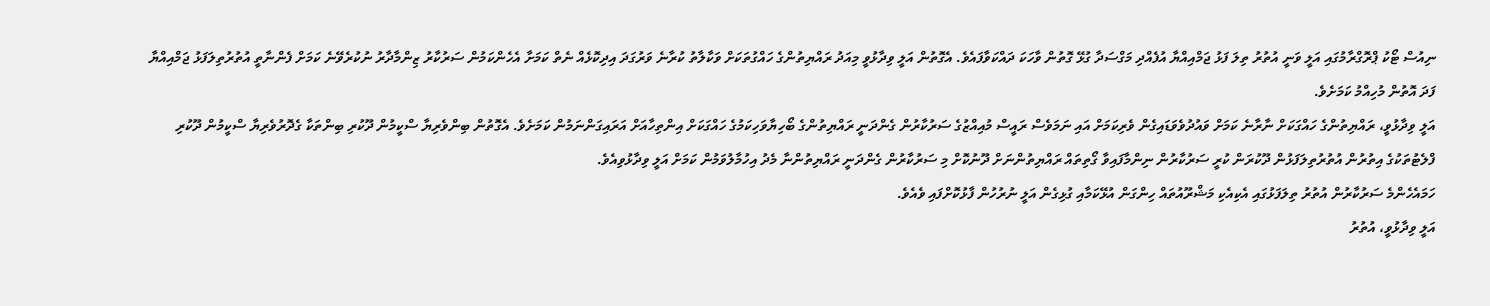ނިއުސް ޓޯކު ޕްރޮގްރާމުގައި އަލީ ވަނީ އުތުރު ތިލަ ފަޅު ޖަމްއިއްޔާ އުފެއްދި މަގްސަދާ ގުޅޭ ގޮތުން ވާހަކަ ދައްކަވާފައެވެ. އެގޮތުން އަލީ ވިދާޅުވީ މިއަދު ރައްޔިތުންގެ ހައްގުތަކަށް ވަކާލާތު ކުރާނެ ވަރުގަދަ އިދިކޮޅެއް ނެތް ކަމަށާ އެހެންކަމުން ސަރުކާރު ޒިންމާދާރު ނުކުރެވޭނެ ކަމަށް ފެންނާތީ އުތުރުތިލަފަޅު ޖަމްއިއްޔާ ފަދަ އޮތުން މުހިއްމު ކަމަށެވެ.
އަލީ ވިދާޅުވީ، ރައްޔިތުންގެ ހައްގަކަށް ނާރާނެ ކަމަށް ވައުދުވެވަޑައިގެން ވެރިކަމަށް އައި ނަމަވެސް ރައީސް މުއިއްޒުގެ ސަރުކާރުން ގެންދަނީ ރައްޔިތުންގެ ބޯހިޔާވަހިކަމުގެ ހައްގަކަށް އިންތިހާއަށް އަރައިގަންނަމުން ކަމަށެވެ. އެގޮތުން ބިންވެރިޔާ ސްކީމުން ދޫކުރި ބިންތަކާ ގެދޮރުވެރިޔާ ސްކީމުން ދޫކުރި ފްލެޓުތަކުގެ އިތުރުން އުތުރުތިލަފަޅުން ދޫކުރަން ކުރީ ސަރުކާރުން ނިންމާފައިވާ ގޯތިތައް ރައްޔިތުންނަށް ދޫނުކޮށް މި ސަރުކާރުން ގެންދަނީ ރައްޔިތުންނާ މެދު އިހުމާލުވަމުން ކަމަށް އަލީ ވިދާޅުވިއެވެ.
ހަމައެހެންމެ ސަރުކާރުން އުތުރު ތިލަފަޅުގައި އެކިއެކި މަޝްރޫއުތައް ހިންގަން އުޅޭކަމާއި ގުޅިގެން އަލީ ނުރުހުން ފާޅުކޮށްފައި ވެއެވެ.
އަލީ ވިދާޅުވީ، އުތުރު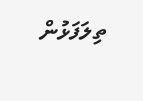ތިލަފަޅުން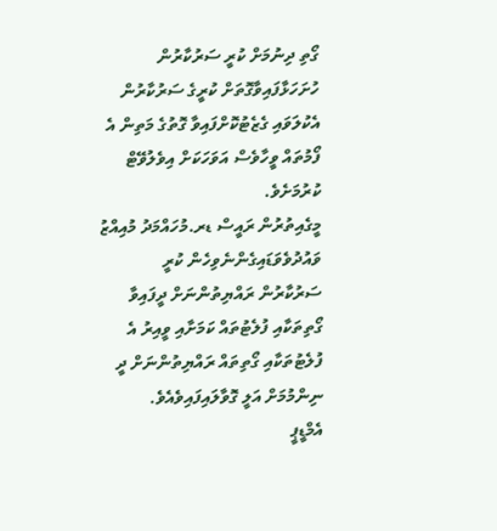ގޯތި ދިނުމަށް ކުރީ ސަރުކާރުން ހުށަހަޅާފައިވާގޮތަށް ކުރީގެ ސަރުކާރުން އެކުލަވައި ގެޒެޓުކޮށްފައިވާ ގޮތުގެ މަތިން އެ ފޯމުތައް ވީހާވެސް އަވަހަކަށް އިވެލުވޭޓް ކުރުމަށެވެ.
މީގެއިތުރުން ރައީސް ޑރ.މުހައްމަދު މުއިއްޒު ވައުދުވެވަޑައިގެންނެވިހެން ކުރީ ސަރުކާރުން ރައްޔިތުންނަށް ދީފައިވާ ގޯތިތަކާއި ފުލެޓުތައް ކަމަށާއި ވީއިރު އެ ފުލެޓުތަކާއި ގޯތިތައް ރައްޔިތުންނަށް ދީ ނިންމުމަށް އަލީ ގޮވާލައިފައިވެއެވެ.
އެމްޑީޕީ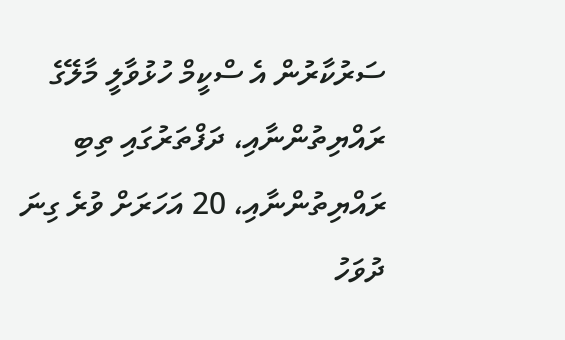ސަރުކާރުން އެ ސްކީމް ހުޅުވާލީ މާލޭގެ ރައްޔިތުންނާއި، ދަފްތަރުގައި ތިބި ރައްޔިތުންނާއި، 20 އަހަރަށް ވުރެ ގިނަ ދުވަހު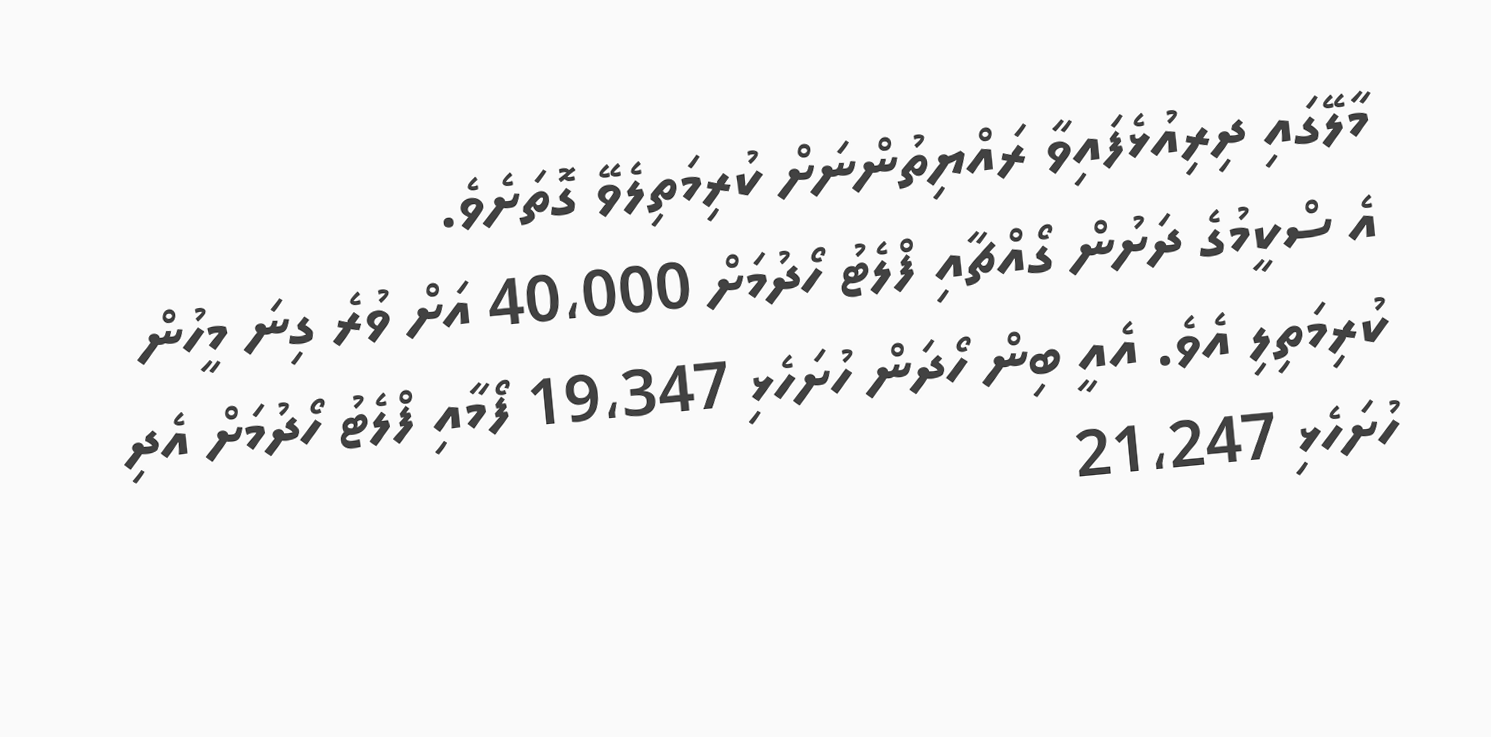މާލޭގައި ދިރިއުޅެފައިވާ ރައްޔިތުންނަށް ކުރިމަތިލެވޭ ގޮތަށެވެ.
އެ ސްކީމުގެ ދަށުން ގޯއްޗާއި ފްލެޓު ހޯދުމަށް 40،000 އަށް ވުރެ ގިނަ މީހުން ކުރިމަތިލި އެވެ. އެއީ ބިން ހޯދަން ހުށަހެޅި 19،347 ފޯމާއި ފްލެޓު ހޯދުމަށް އެދި ހުށަހެޅި 21،247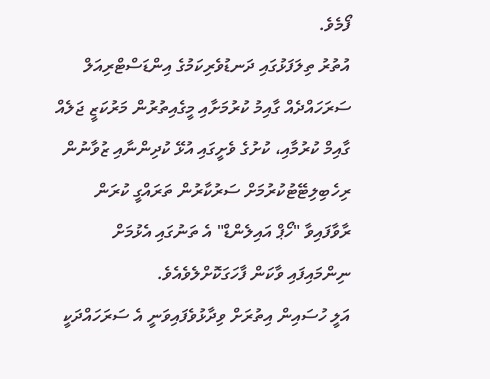ފޯމެވެ.
އުތުރު ތިލަފަޅުގައި ދަނޑުވެރިކަމުގެ އިންޑަސްޓްރިއަލް ސަރަހައްދެއް ގާއިމު ކުރުމަށާއި މީގެއިތުރުން މަރުކަޒީ ޖަލެއް ގާއިމް ކުރުމާއި، ކުށުގެ ވެށީގައި އުޅޭ ކުދިންނާއި ޒުވާނުން ރިހެބިލިޓޭޓުކުރުމަށް ސަރުކާރުން ތަރައްގީ ކުރަން ރާވާފައިވާ "ހޯޕް އައިލެންޑް" އެ ތަނުގައި އެޅުމަށް ނިންމައިފައި ވާކަން ފާހަގަކޮށްލެވެއެވެ.
އަލީ ހުސައިން އިތުރަށް ވިދާޅުވެފައިވަނީ އެ ސަރަހައްދަކީ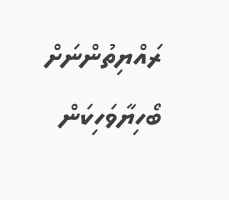ރައްޔިތުންނަށް ބޯހިޔާވަހިކަން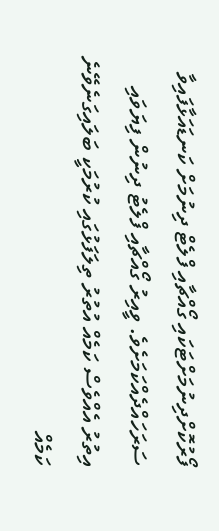ފޯރުކޮށްދިނުމަށްޓަކައި ގޯއްޗާއި ފްލެޓް ދިނުމަށް ކަނޑައަޅާފައިވާ ސަރަހައްދެއްކަމަށެވެ. ވީއިރު ގޯއްޗާއި ފްލެޓު ދިނުން ފިޔަވައި އިތުރު އެއްވެސް ކަމެއް އުތުރު ތިލަފަޅުގައި ކުރުމަކީ ބަލައިގަނެވޭނެ ކަމެއް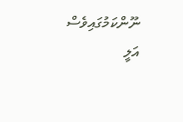ނޫންކަމުގައިވެސް އަލީ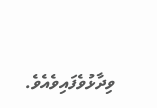ވިދާޅުވެފައިވެއެވެ.